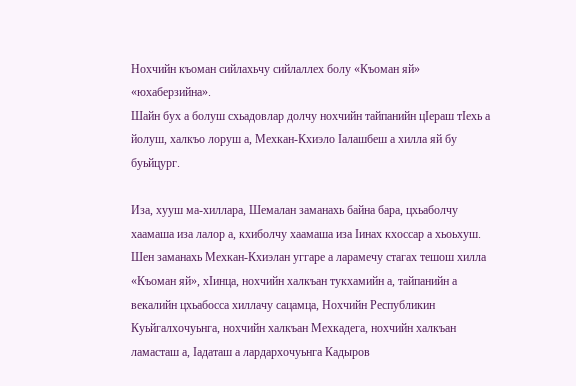Нохчийн къоман сийлахьчу сийлаллех болу «Къоман яй» «юхаберзийна».
Шайн бух а болуш схьадовлар долчу нохчийн тайпанийн цӀераш тӀехь а йолуш, халкъо лоруш а, Мехкан-Кхиэло Ӏалашбеш а хилла яй бу буьйцург.

Иза, хууш ма-хиллара, Шемалан заманахь байна бара, цхьаболчу хаамаша иза лалор а, кхиболчу хаамаша иза Ӏинах кхоссар а хьоьхуш.
Шен заманахь Мехкан-Кхиэлан уггаре а ларамечу стагах тешош хилла «Къоман яй», хӀинца, нохчийн халкъан тукхамийн а, тайпанийн а векалийн цхьабосса хиллачу сацамца, Нохчийн Республикин Куьйгалхочуьнга, нохчийн халкъан Мехкадега, нохчийн халкъан ламасташ а, Ӏадаташ а лардархочуьнга Кадыров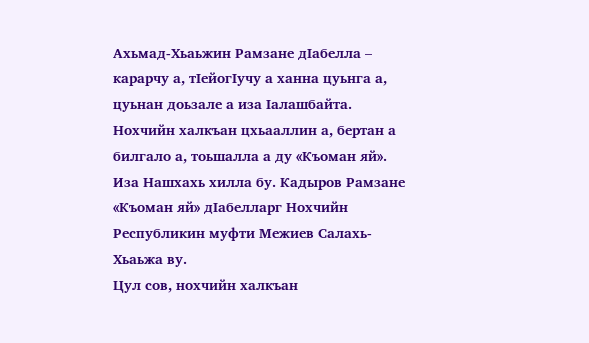Ахьмад-Хьаьжин Рамзане дӀабелла – карарчу а, тӀейогӀучу а ханна цуьнга а, цуьнан доьзале а иза Ӏалашбайта.
Нохчийн халкъан цхьааллин а, бертан а билгало а, тоьшалла а ду «Къоман яй». Иза Нашхахь хилла бу. Кадыров Рамзане «Къоман яй» дӀабелларг Нохчийн Республикин муфти Межиев Салахь-Хьаьжа ву.
Цул сов, нохчийн халкъан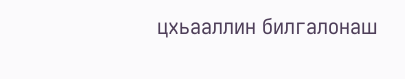цхьааллин билгалонаш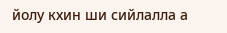йолу кхин ши сийлалла а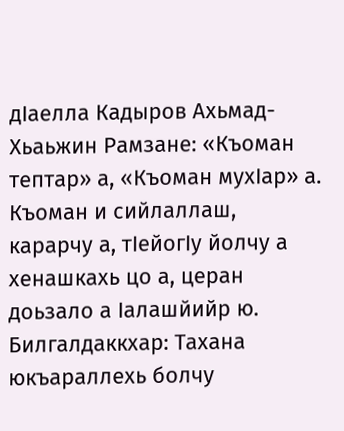дӀаелла Кадыров Ахьмад-Хьаьжин Рамзане: «Къоман тептар» а, «Къоман мухӀар» а.
Къоман и сийлаллаш, карарчу а, тIейогIу йолчу а хенашкахь цо а, церан доьзало а Ӏалашйийр ю.
Билгалдаккхар: Тахана юкъараллехь болчу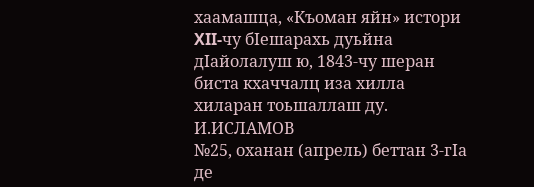хаамашца, «Къоман яйн» истори XII-чу бӀешарахь дуьйна дӀайолалуш ю, 1843-чу шеран биста кхаччалц иза хилла хиларан тоьшаллаш ду.
И.ИСЛАМОВ
№25, оханан (апрель) беттан 3-гIа де